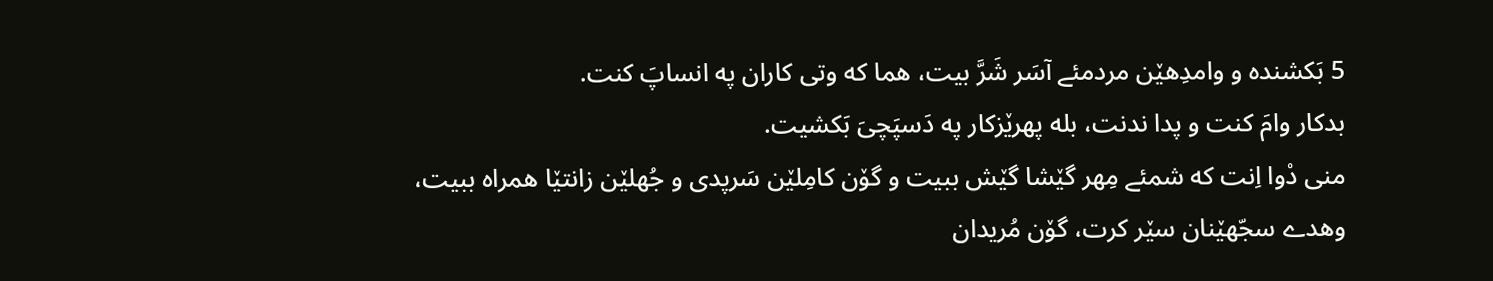5 بَکشنده و وامدِهێن مردمئے آسَر شَرَّ بیت، هما که وتی کاران په انساپَ کنت.
بدکار وامَ کنت و پدا ندنت، بله پهرێزکار په دَسپَچیَ بَکشیت.
منی دْوا اِنت که شمئے مِهر گێشا گێش ببیت و گۆن کامِلێن سَرپدی و جُهلێن زانتێا همراه ببیت،
وهدے سجّهێنان سێر کرت، گۆن مُریدان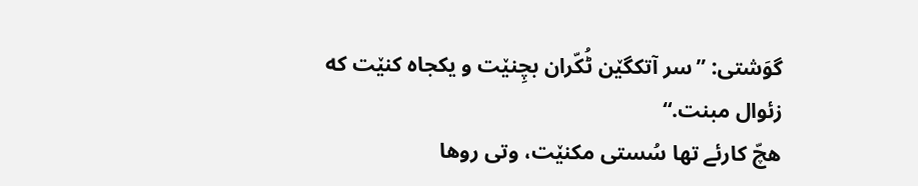گوَشتی: ”سر آتکگێن ٹُکّران بچِنێت و یکجاه کنێت که زئوال مبنت.“
هچّ کارئے تها سُستی مکنێت، وتی روها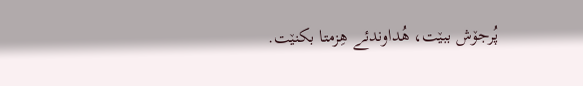پُرجۆش ببێت، هُداوندئے هِزمتا بکنێت.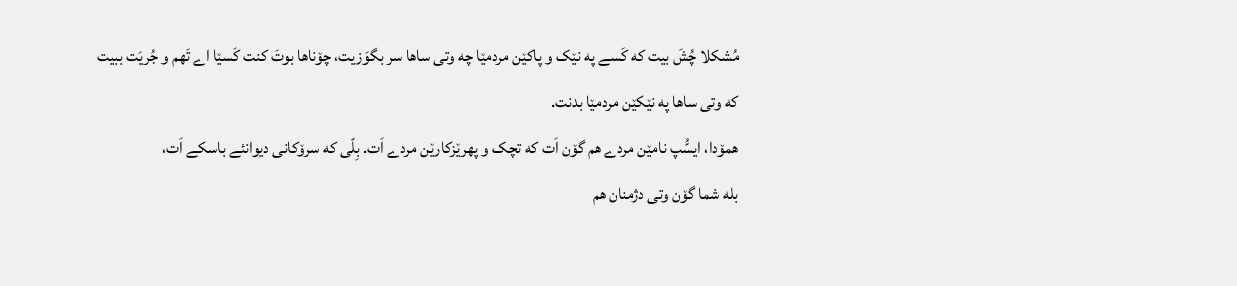مُشکلا چُشَ بیت که کَسے په نێک و پاکێن مردمێا چه وتی ساها سر بگوَزیت، چۆناها بوتَ کنت کَسێا اے تَهم و جُریَت ببیت که وتی ساها په نێکێن مردمێا بدنت.
همۆدا، ایسُّپ نامێن مردے هم گۆن اَت که تچک و پهرێزکارێن مردے اَت. بِلّی که سرۆکانی دیوانئے باسکے اَت،
بله شما گۆن وتی دژمنان هم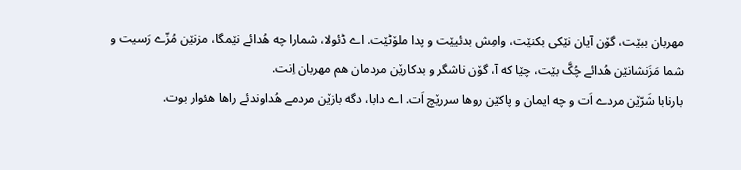مهربان ببێت، گۆن آیان نێکی بکنێت، وامِش بدئیێت و پدا ملۆٹێت. اے ڈئولا، شمارا چه هُدائے نێمگا، مزنێن مُزّے رَسیت و شما مَزَنشانێن هُدائے چُکَّ بێت، چێا که آ، گۆن ناشگر و بدکارێن مردمان هم مهربان اِنت.
بارنابا شَرّێن مردے اَت و چه ایمان و پاکێن روها سررێچ اَت. اے دابا، دگه بازێن مردمے هُداوندئے راها هئوار بوت.